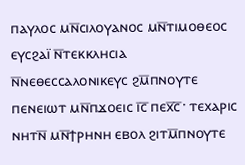ⲡⲁⲩⲗⲟⲥ ⲙⲛ̅ⲥⲓⲗⲟⲩⲁⲛⲟⲥ ⲙⲛ̅ⲧⲓⲙⲟⲑⲉⲟⲥ ⲉⲩⲥϩⲁⲓ̈ ⲛ̅ⲧⲉⲕⲕⲗⲏⲥⲓⲁ ⲛ̅ⲛⲉⲑⲉⲥⲥⲁⲗⲟⲛⲓⲕⲉⲩⲥ ϩⲙ̅ⲡⲛⲟⲩⲧⲉ ⲡⲉⲛⲉⲓⲱⲧ ⲙⲛ̅ⲡϫⲟⲉⲓⲥ ⲓ̅ⲥ̅ ⲡⲉⲭ̅ⲥ̅· ⲧⲉⲭⲁⲣⲓⲥ ⲛⲏⲧⲛ̅ ⲙⲛ̅ϯⲣⲏⲛⲏ ⲉⲃⲟⲗ ϩⲓⲧⲙ̅ⲡⲛⲟⲩⲧⲉ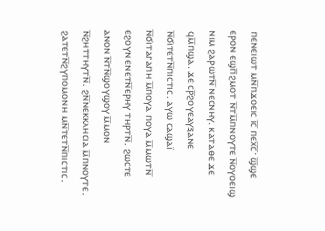ⲡⲉⲛⲉⲓⲱⲧ ⲙⲛ̅ⲡϫⲟⲉⲓⲥ ⲓ̅ⲥ̅ ⲡⲉⲭ̅ⲥ̅· ϣ̅ϣⲉ ⲉⲣⲟⲛ ⲉϣⲡ̅ϩⲙⲟⲧ ⲛ̅ⲧⲙ̅ⲡⲛⲟⲩⲧⲉ ⲛ̅ⲟⲩⲟⲉⲓϣ ⲛⲓⲙ ϩⲁⲣⲱⲧⲛ̅ ⲛⲉⲥⲛⲏⲩ. ⲕⲁⲧⲁⲑⲉ ϫⲉ ϥⲙ̅ⲡϣⲁ. ϫⲉ ⲥⲣ̅ϩⲟⲩⲉⲁⲩⲝⲁⲛⲉ ⲛ̅ϭⲓⲧⲉⲧⲛ̅ⲡⲓⲥⲧⲓⲥ. ⲁⲩⲱ ⲥⲁϣⲁⲓ̈ ⲛ̅ϭⲓⲧⲁⲅⲁⲡⲏ ⲙ̅ⲡⲟⲩⲁ ⲡⲟⲩⲁ ⲙ̅ⲙⲱⲧⲛ̅ ⲉϩⲟⲩⲛ ⲉⲛⲉⲧⲛ̅ⲉⲣⲏⲩ ⲧⲏⲣⲧⲛ̅. ϩⲱⲥⲧⲉ ⲁⲛⲟⲛ ⲛ̅ⲧⲛ̅ϣⲟⲩϣⲟⲩ ⲙ̅ⲙⲟⲛ ⲛ̅ϩⲏⲧⲧⲏⲩⲧⲛ̅. ϩⲛ̅ⲛⲉⲕⲕⲗⲏⲥⲓⲁ ⲙ̅ⲡⲛⲟⲩⲧⲉ. ϩⲁⲧⲉⲧⲛ̅ϩⲩⲡⲟⲙⲟⲛⲏ ⲙⲛ̅ⲧⲉⲧⲛ̅ⲡⲓⲥⲧⲓⲥ.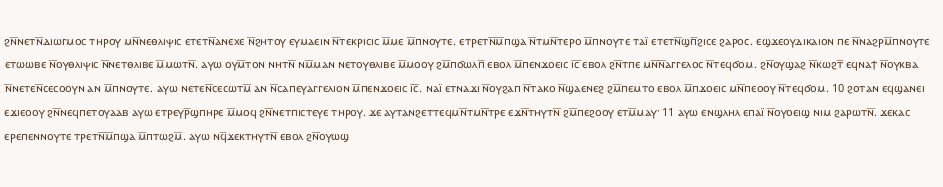ϩⲛ̅ⲛⲉⲧⲛ̅ⲇⲓⲱⲅⲙⲟⲥ ⲧⲏⲣⲟⲩ ⲙⲛ̅ⲛⲉⲑⲗⲓⲯⲓⲥ ⲉⲧⲉⲧⲛ̅ⲁⲛⲉⲭⲉ ⲛ̅ϩⲏⲧⲟⲩ ⲉⲩⲙⲁⲉⲓⲛ ⲛ̅ⲧⲉⲕⲣⲓⲥⲓⲥ ⲙ̅ⲙⲉ ⲙ̅ⲡⲛⲟⲩⲧⲉ. ⲉⲧⲣⲉⲧⲛ̅ⲙ̅ⲡϣⲁ ⲛ̅ⲧⲙⲛ̅ⲧⲉⲣⲟ ⲙ̅ⲡⲛⲟⲩⲧⲉ ⲧⲁⲓ̈ ⲉⲧⲉⲧⲛ̅ϣⲡ̅ϩⲓⲥⲉ ϩⲁⲣⲟⲥ. ⲉϣϫⲉⲟⲩⲇⲓⲕⲁⲓⲟⲛ ⲡⲉ ⲛ̅ⲛⲁϩⲣⲙ̅ⲡⲛⲟⲩⲧⲉ ⲉⲧⲱⲱⲃⲉ ⲛ̅ⲟⲩⲑⲗⲓⲯⲓⲥ ⲛ̅ⲛⲉⲧⲑⲗⲓⲃⲉ ⲙ̅ⲙⲱⲧⲛ̅. ⲁⲩⲱ ⲟⲩⲙ̅ⲧⲟⲛ ⲛⲏⲧⲛ̅ ⲛⲙ̅ⲙⲁⲛ ⲛⲉⲧⲟⲩⲑⲗⲓⲃⲉ ⲙ̅ⲙⲟⲟⲩ ϩⲙ̅ⲡϭⲱⲗⲡ̅ ⲉⲃⲟⲗ ⲙ̅ⲡⲉⲛϫⲟⲉⲓⲥ ⲓ̅ⲥ̅ ⲉⲃⲟⲗ ϩⲛ̅ⲧⲡⲉ ⲙⲛ̅ⲛ̅ⲁⲅⲅⲉⲗⲟⲥ ⲛ̅ⲧⲉϥϭⲟⲙ. ϩⲛ̅ⲟⲩϣⲁϩ ⲛ̅ⲕⲱϩⲧ̅ ⲉϥⲛⲁϯ ⲛ̅ⲟⲩⲕⲃⲁ ⲛ̅ⲛⲉⲧⲉⲛ̅ⲥⲉⲥⲟⲟⲩⲛ ⲁⲛ ⲙ̅ⲡⲛⲟⲩⲧⲉ. ⲁⲩⲱ ⲛⲉⲧⲉⲛ̅ⲥⲉⲥⲱⲧⲙ̅ ⲁⲛ ⲛ̅ⲥⲁⲡⲉⲩⲁⲅⲅⲉⲗⲓⲟⲛ ⲙ̅ⲡⲉⲛϫⲟⲉⲓⲥ ⲓ̅ⲥ̅. ⲛⲁⲓ̈ ⲉⲧⲛⲁϫⲓ ⲛ̅ⲟⲩϩⲁⲡ ⲛ̅ⲧⲁⲕⲟ ⲛ̅ϣⲁⲉⲛⲉϩ ϩⲙ̅ⲡⲉⲙⲧⲟ ⲉⲃⲟⲗ ⲙ̅ⲡϫⲟⲉⲓⲥ ⲙⲛ̅ⲡⲉⲟⲟⲩ ⲛ̅ⲧⲉϥϭⲟⲙ. 10 ϩⲟⲧⲁⲛ ⲉϥϣⲁⲛⲉⲓ ⲉϫⲓⲉⲟⲟⲩ ϩⲛ̅ⲛⲉϥⲡⲉⲧⲟⲩⲁⲁⲃ ⲁⲩⲱ ⲉⲧⲣⲉⲩⲣ̅ϣⲡⲏⲣⲉ ⲙ̅ⲙⲟϥ ϩⲛ̅ⲛⲉⲧⲡⲓⲥⲧⲉⲩⲉ ⲧⲏⲣⲟⲩ. ϫⲉ ⲁⲩⲧⲁⲛϩⲉⲧⲧⲉϥⲙⲛ̅ⲧⲙⲛ̅ⲧⲣⲉ ⲉϫⲛ̅ⲧⲏⲩⲧⲛ̅ ϩⲙ̅ⲡⲉϩⲟⲟⲩ ⲉⲧⲙ̅ⲙⲁⲩ· 11 ⲁⲩⲱ ⲉⲛϣⲗⲏⲗ ⲉⲡⲁⲓ̈ ⲛ̅ⲟⲩⲟⲉⲓϣ ⲛⲓⲙ ϩⲁⲣⲱⲧⲛ̅. ϫⲉⲕⲁⲥ ⲉⲣⲉⲡⲉⲛⲛⲟⲩⲧⲉ ⲧⲣⲉⲧⲛ̅ⲙ̅ⲡϣⲁ ⲙ̅ⲡⲧⲱϩⲙ̅. ⲁⲩⲱ ⲛϥ̅ϫⲉⲕⲧⲏⲩⲧⲛ̅ ⲉⲃⲟⲗ ϩⲛ̅ⲟⲩⲱϣ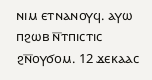ⲛⲓⲙ ⲉⲧⲛⲁⲛⲟⲩϥ. ⲁⲩⲱ ⲡϩⲱⲃ ⲛ̅ⲧⲡⲓⲥⲧⲓⲥ ϩⲛ̅ⲟⲩϭⲟⲙ. 12 ϫⲉⲕⲁⲁⲥ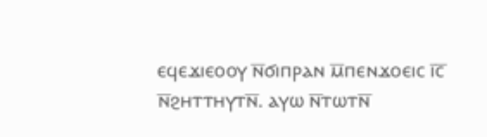ⲉϥⲉϫⲓⲉⲟⲟⲩ ⲛ̅ϭⲓⲡⲣⲁⲛ ⲙ̅ⲡⲉⲛϫⲟⲉⲓⲥ ⲓ̅ⲥ̅ ⲛ̅ϩⲏⲧⲧⲏⲩⲧⲛ̅. ⲁⲩⲱ ⲛ̅ⲧⲱⲧⲛ̅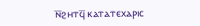ⲛ̅ϩⲏⲧϥ̅ ⲕⲁⲧⲁⲧⲉⲭⲁⲣⲓⲥ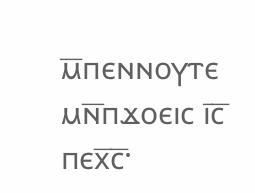ⲙ̅ⲡⲉⲛⲛⲟⲩⲧⲉ ⲙⲛ̅ⲡϫⲟⲉⲓⲥ ⲓ̅ⲥ̅ ⲡⲉⲭ̅ⲥ̅·